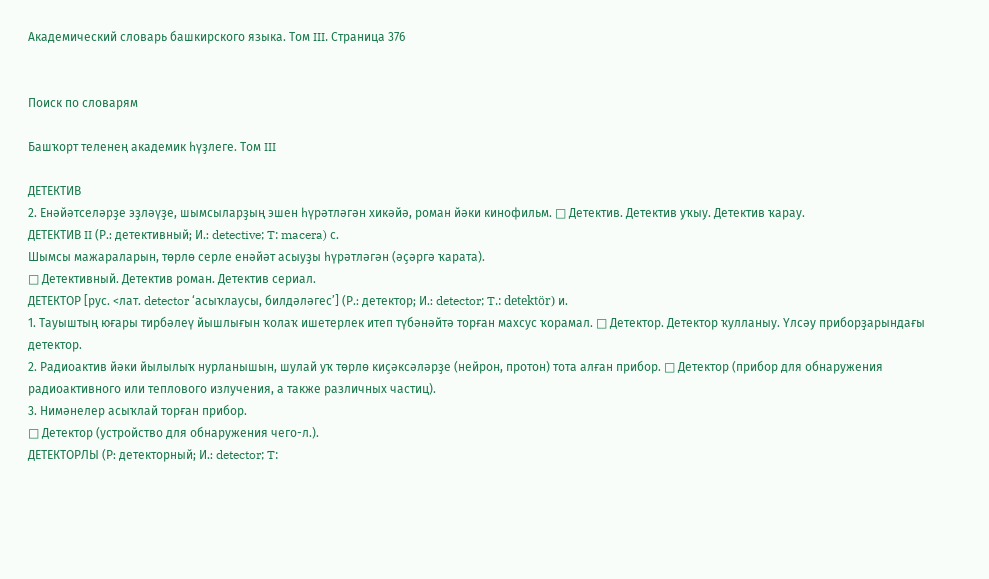Академический словарь башкирского языка. Том III. Страница 376


Поиск по словарям

Башҡорт теленең академик һүҙлеге. Том III

ДЕТЕКТИВ
2. Енәйәтселәрҙе эҙләүҙе, шымсыларҙың эшен һүрәтләгән хикәйә, роман йәки кинофильм. □ Детектив. Детектив уҡыу. Детектив ҡарау.
ДЕТЕКТИВ II (Р.: детективный; И.: detective; T: macera) с.
Шымсы мажараларын, төрлө серле енәйәт асыуҙы һүрәтләгән (әҫәргә ҡарата).
□ Детективный. Детектив роман. Детектив сериал.
ДЕТЕКТОР [рус. <лат. detector ‘асыҡлаусы, билдәләгес’] (Р.: детектор; И.: detector; T.: detektör) и.
1. Тауыштың юғары тирбәлеү йышлығын ҡолаҡ ишетерлек итеп түбәнәйтә торған махсус ҡорамал. □ Детектор. Детектор ҡулланыу. Үлсәу приборҙарындағы детектор.
2. Радиоактив йәки йылылыҡ нурланышын, шулай уҡ төрлө киҫәксәләрҙе (нейрон, протон) тота алған прибор. □ Детектор (прибор для обнаружения радиоактивного или теплового излучения, а также различных частиц).
3. Нимәнелер асыҡлай торған прибор.
□ Детектор (устройство для обнаружения чего-л.).
ДЕТЕКТОРЛЫ (Р: детекторный; И.: detector; T: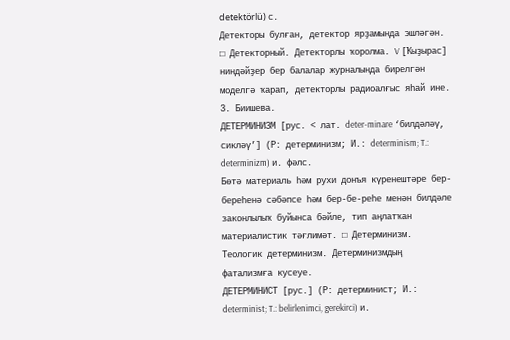detektörlü) с.
Детекторы булған, детектор ярҙамында эшләгән. □ Детекторный. Детекторлы ҡоролма. V [Ҡыҙырас] ниндәйҙер бер балалар журналында бирелгән моделгә ҡарап, детекторлы радиоалғыс яһай ине. 3. Биишева.
ДЕТЕРМИНИЗМ [рус. < лат. deter-minare ‘билдәләү, сикләү’] (Р: детерминизм; И.: determinism; T.: determinizm) и. фәлс.
Бөтә материаль һәм рухи донъя күренештәре бер-береһенә сәбәпсе һәм бер-бе-реһе менән билдәле законлылыҡ буйынса бәйле, тип аңлатҡан материалистик тәғлимәт. □ Детерминизм. Теологик детерминизм. Детерминизмдың фатализмға кусеуе.
ДЕТЕРМИНИСТ [рус.] (Р: детерминист; И.: determinist; T.: belirlenimci, gerekirci) и.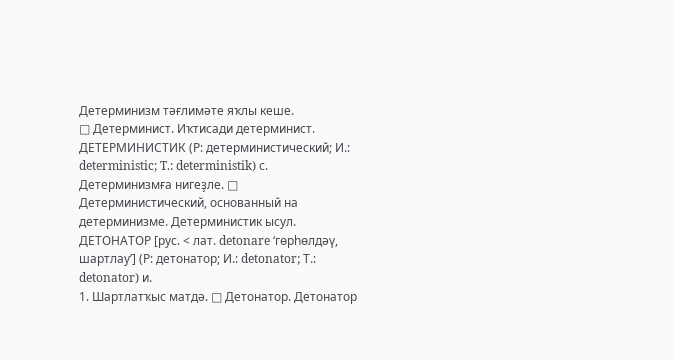Детерминизм тәғлимәте яҡлы кеше.
□ Детерминист. Иҡтисади детерминист.
ДЕТЕРМИНИСТИК (Р: детерминистический; И.: deterministic; T.: deterministik) с.
Детерминизмға нигеҙле. □ Детерминистический, основанный на детерминизме. Детерминистик ысул.
ДЕТОНАТОР [рус. < лат. detonare ‘гөрһөлдәү, шартлау’] (Р: детонатор; И.: detonator; Т.: detonator) и.
1. Шартлатҡыс матдә. □ Детонатор. Детонатор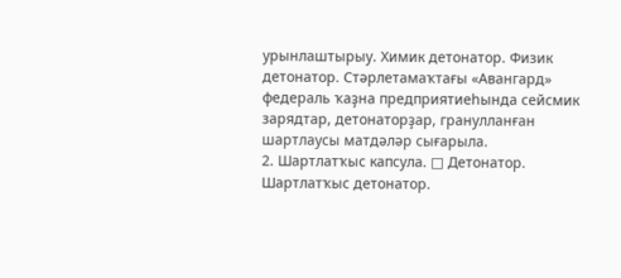урынлаштырыу. Химик детонатор. Физик детонатор. Стәрлетамаҡтағы «Авангард» федераль ҡаҙна предприятиеһында сейсмик зарядтар, детонаторҙар, гранулланған шартлаусы матдәләр сығарыла.
2. Шартлатҡыс капсула. □ Детонатор. Шартлатҡыс детонатор.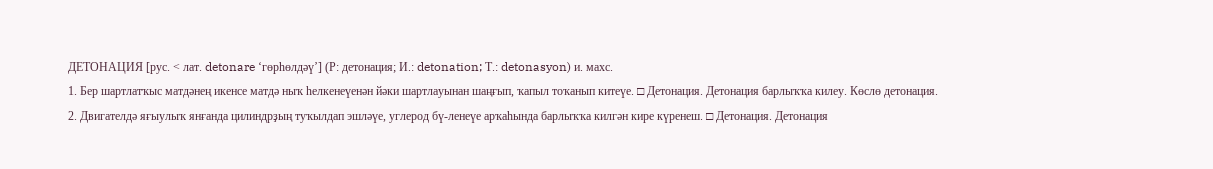ДЕТОНАЦИЯ [рус. < лат. detonare ‘гөрһөлдәү’] (Р: детонация; И.: detonation; Т.: detonasyon) и. махс.
1. Бер шартлатҡыс матдәнең икенсе матдә ныҡ һелкенеүенән йәки шартлауынан шаңғып, ҡапыл тоҡанып китеүе. □ Детонация. Детонация барлыҡҡа килеу. Көслө детонация.
2. Двигателдә яғыулыҡ янғанда цилиндрҙың туҡылдап эшләүе, углерод бү-ленеүе арҡаһында барлыҡҡа килгән кире күренеш. □ Детонация. Детонация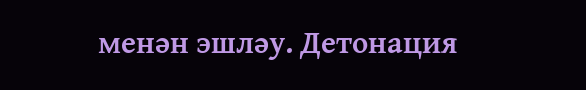менән эшләу. Детонация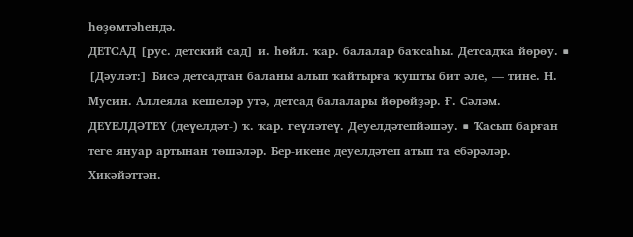һөҙөмтәһендә.
ДЕТСАД [рус. детский сад] и. һөйл. ҡар. балалар баҡсаһы. Детсадҡа йөрөу. ■ [Дәуләт:] Бисә детсадтан баланы алып ҡайтырға ҡушты бит әле, — тине. Н. Мусин. Аллеяла кешеләр утә, детсад балалары йөрөйҙәр. Ғ. Сәләм.
ДЕҮЕЛДӘТЕҮ (деүелдәт-) ҡ. ҡар. геүләтеү. Деуелдәтепйәшәу. ■ Ҡасып барған теге януар артынан төшәләр. Бер-икене деуелдәтеп атып та ебәрәләр. Хикәйәттән.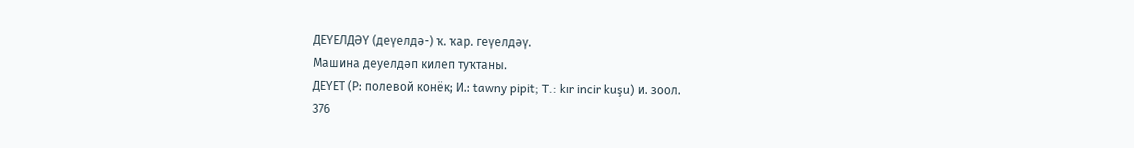ДЕҮЕЛДӘҮ (деүелдә-) ҡ. ҡар. геүелдәү.
Машина деуелдәп килеп туҡтаны.
ДЕҮЕТ (Р: полевой конёк; И.: tawny pipit; T.: kır incir kuşu) и. зоол.
376